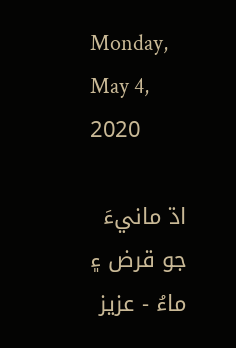Monday, May 4, 2020

اڌ مانيءَ جو قرض ۽ ماءُ - عزيز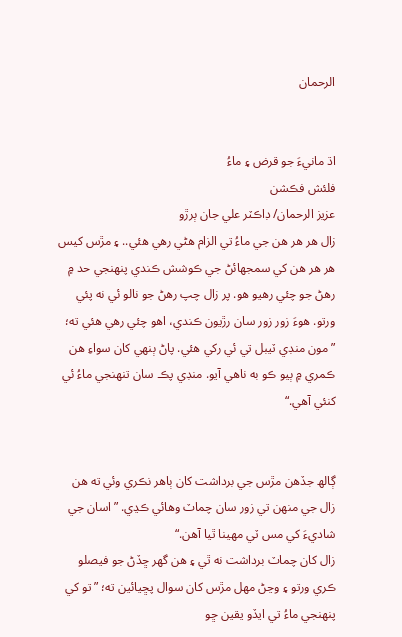الرحمان


اڌ مانيءَ جو قرض ۽ ماءُ
فلئش فڪشن
عزيز الرحمان/ ڊاڪٽر علي جان ٻرڙو
زال هر هر هن جي ماءُ تي الزام هڻي رهي هئي.. ۽ مڙس کيس هر هر هن کي سمجهائڻ جي ڪوشش ڪندي پنهنجي حد ۾ رهڻ جو چئي رهيو هو. پر زال چپ رهڻ جو نالو ئي نه پئي ورتو. هوءَ زور زور سان رڙيون ڪندي، اهو چئي رهي هئي ته؛ ”مون منڊي ٽيبل تي ئي رکي هئي. پاڻ ٻنهي کان سواءِ هن ڪمري ۾ ٻيو ڪو به ناهي آيو. منڊي پڪ سان تنهنجي ماءُ ئي کنئي آھي.“


ڳالھ جڏهن مڙس جي برداشت کان ٻاهر نڪري وئي ته هن زال جي منهن تي زور سان چماٽ وهائي ڪڍي. ”اسان جي شاديءَ کي مس ٽي مهينا ٿيا آهن.“
زال کان چماٽ برداشت نه ٿي ۽ هن گهر ڇڏڻ جو فيصلو ڪري ورتو ۽ وڃڻ مهل مڙس کان سوال پڇيائين ته؛ ”تو کي پنهنجي ماءُ تي ايڏو يقين ڇو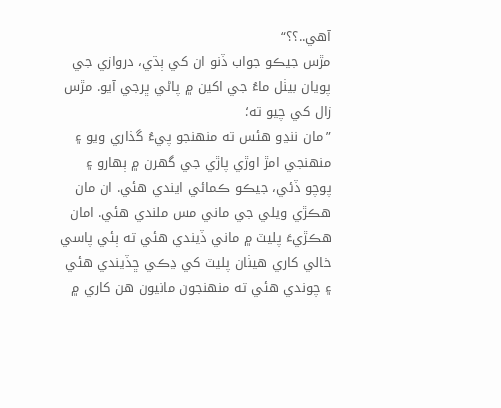آھي..؟؟“
مڙس جيڪو جواب ڏنو ان کي ٻڌي، دروازي جي پويان بيٺل ماءُ جي اکين ۾ پاڻي ڀرجي آيو. مڙس زال کي چيو ته؛
”مان ننڍو هئس ته منهنجو پيءُ گذاري ويو ۽ منهنجي امڙ اوڙي پاڙي جي گهرن ۾ ٻھارو ۽ پوچو ڏئي، جيڪو ڪمائي ايندي هئي. ان مان هڪڙي ويلي جي ماني مس ملندي هئي. امان هڪڙيءَ پليٽ ۾ ماني ڏيندي هئي ته ٻئي پاسي خالي کاري هيٺان پليٽ کي ڍڪي ڇڏيندي هئي ۽ چوندي هئي ته منهنجون مانيون هن کاري ۾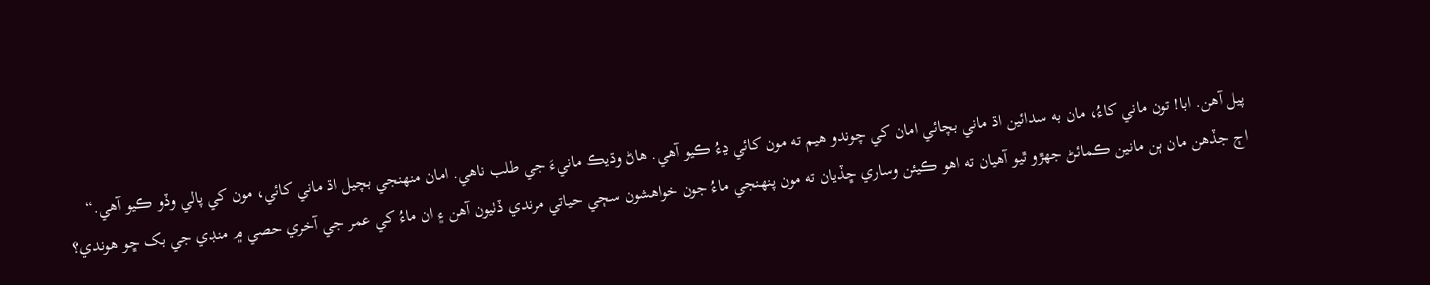پيل آهن. ابا! تون ماني کاءُ، مان به سدائين اڌ ماني بچائي امان کي چوندو هيم ته مون کائي ڍءُ ڪيو آهي. هاڻ وڌيڪ مانيءَ جي طلب ناهي. امان منهنجي بچيل اڌ ماني کائي، مون کي پالي وڏو ڪيو آهي.“
اڄ جڏهن مان ٻن مانين ڪمائڻ جهڙو ٿيو آهيان ته اهو ڪيئن وساري ڇڏيان ته مون پنهنجي ماءُ جون خواهشون سڄي حياتي مرندي ڏٺيون آهن ۽ ان ماءُ کي عمر جي آخري حصي ۾ منڊي جي بک ڇو هوندي؟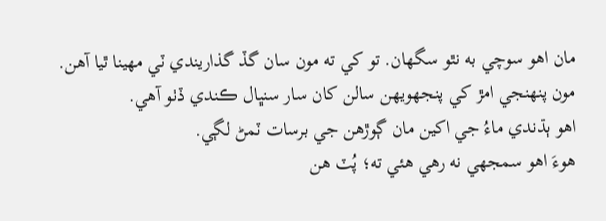مان اهو سوچي به نٿو سگهان. تو کي ته مون سان گڏ گذاريندي ٽي مهينا ٿيا آهن. مون پنهنجي امڙ کي پنجهويهن سالن کان سار سنڀال ڪندي ڏٺو آهي.
اهو ٻڌندي ماءُ جي اکين مان ڳوڙهن جي برسات ٽمڻ لڳي.
هوءَ اهو سمجهي نه رهي هئي ته؛ پُٽ هن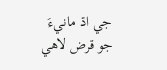جي اڌ مانيءَ جو قرض لاهي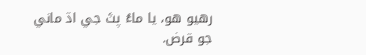رهيو هو، يا ماءُ پٽَ جي اڌ ماني جو قرض.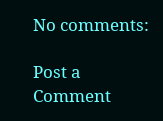No comments:

Post a Comment